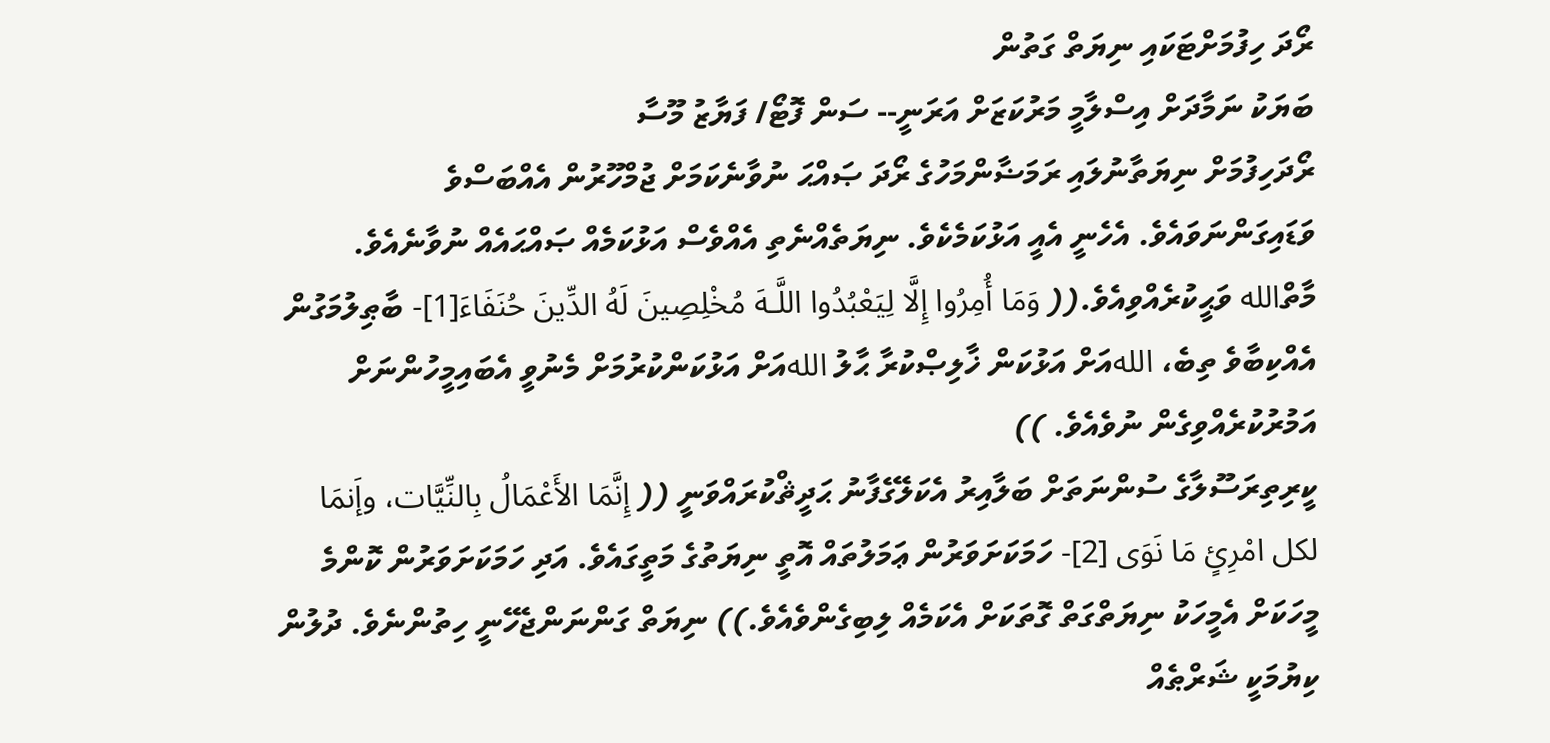ރޯދަ ހިފުމަށްޓަކައި ނިޔަތް ގަތުން
ބަޔަކު ނަމާދަށް އިސްލާމީ މަރުކަޒަށް އަރަނީ-- ސަން ފޮޓޯ/ ފަޔާޒު މޫސާ
ރޯދަހިފުމަށް ނިޔަތާނުލައި ރަމަޟާންމަހުގެ ރޯދަ ޞައްޙަ ނުވާނެކަމަށް ޖުމްހޫރުން އެއްބަސްވެ ވަޑައިގަންނަވައެވެ. އެހެނީ އެއީ އަޅުކަމެކެވެ. ނިޔަތެއްނެތި އެއްވެސް އަޅުކަމެއް ޞައްޙައެއް ނުވާނެއެވެ. މާތްالله ވަޙީކުރެއްވިއެވެ.(( وَمَا أُمِرُ‌وا إِلَّا لِيَعْبُدُوا اللَّـهَ مُخْلِصِينَ لَهُ الدِّينَ حُنَفَاءَ[1]- ބާޠިލުމަގުން އެއްކިބާވެ ތިބެ، اللهއަށް އަޅުކަން ޚާލިޞްކުރާ ޙާލު اللهއަށް އަޅުކަންކުރުމަށް މެނުވީ އެބައިމީހުންނަށް އަމުރުކުރެއްވިގެން ނުވެއެވެ. ))
ކީރިތިރަސޫލާގެ ސުންނަތަށް ބަލާއިރު އެކަލޭގެފާނު ޙަދީޘްކުރައްވަނީ (( إِنَّمَا الأَعْمَالُ بِالنِّيَّات، وإَنمَا لكل امْرِئٍ مَا نَوَى [2]- ހަމަކަށަވަރުން ޢަމަލުތައް އޮތީ ނިޔަތުގެ މަތީގައެވެ. އަދި ހަމަކަށަވަރުން ކޮންމެ މީހަކަށް އެމީހަކު ނިޔަތްގަތް ގޮތަކަށް އެކަމެއް ލިބިގެންވެއެވެ.)) ނިޔަތް ގަންނަންޖެހޭނީ ހިތުންނެވެ. ދުލުން ކިޔުމަކީ ޝަރްޠެއް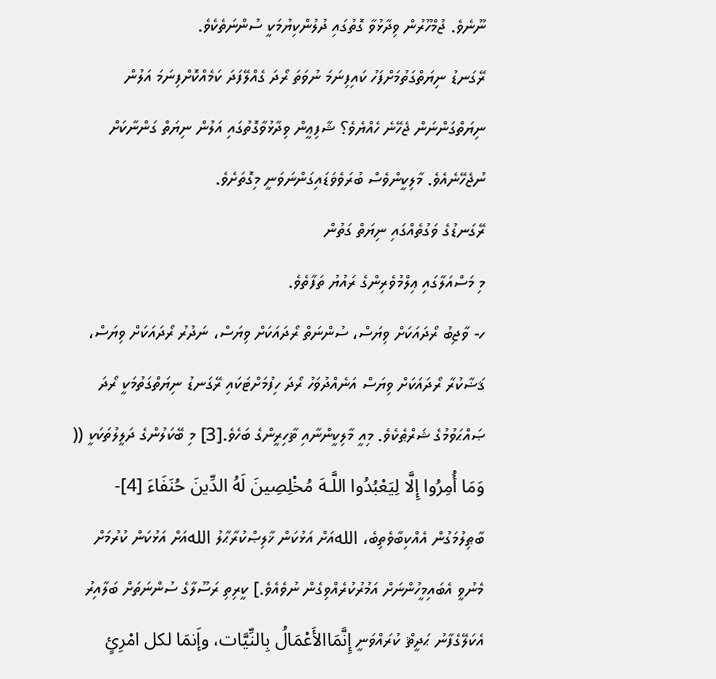ނޫނެވެ. ޖުމްހޫރުން ވިދާޅުވާ ގޮތުގައި ދުލުންކިޔުމަކީ ސުންނަތެކެވެ.
ރޭގަނޑު ނިޔަތްގަތުމަށްފަހު ކައިފިނަމަ ނުވަތަ ރޯދަ ގެއްލޭފަދަ ކަމެއްކޮށްފިނަމަ އަލުން ނިޔަތްގަންނަން ޖެހޭނެ ހެއްޔެވެ؟ ޝާފިޢީން ވިދާޅުވާގޮތުގައި އަލުން ނިޔަތް ގަންނާކަށް ނުޖެހޭނެއެވެ. މާލިކީންވެސް ބުރަވެވަޑައިގަންނަވަނީ މިގޮތަށެވެ.
ރޭގަނޑުގެ ވަގުތެއްގައި ނިޔަތް ގަތުން
މި މަސްއަލާގައި ޢިލްމުވެރިންގެ ރައުޔު ތަފާތެވެ.
ހ- ވާޖިބު ރޯދައަކަށް ވިޔަސް، ސުންނަތް ރޯދައަކަށް ވިޔަސް، ނަދުރު ރޯދައަކަށް ވިޔަސް، ޤަޟާކުރާ ރޯދައަކަށް ވިޔަސް އަނެއްދުވަހު ރޯދަ ހިފުމަށްޓަކައި ރޭގަނޑު ނިޔަތްގަތުމަކީ ރޯދަ ޞައްޙަވުމުގެ ޝަރްޠެކެވެ. މިއީ މާލިކީންނާއި ޡާހިރީންގެ ބަހެވެ.[3] މި ބޭކަލުންގެ ދަލީލުތަކަކީ (( وَمَا أُمِرُ‌وا إِلَّا لِيَعْبُدُوا اللَّـهَ مُخْلِصِينَ لَهُ الدِّينَ حُنَفَاءَ [4]- ބާޠިލުމަގުން އެއްކިބާވެތިބެ، اللهއަށް އަޅުކަން ޚާލިޞްކުރާޙާލު اللهއަށް އަޅުކަން ކުރުމަށް މެނުވީ އެބައިމީހުންނަށް އަމުރުކުރެއްވިގެން ނުވެއެވެ.] ކީރިތި ރަސޫލާގެ ސުންނަތަށް ބަލާއިރު އެކަލޭގެފާނު ޙަދީޘް ކުރައްވަނީ إِنَّمَاالأَعْمَالُ بِالنِّيَّات، وإَنمَا لكل امْرِئٍ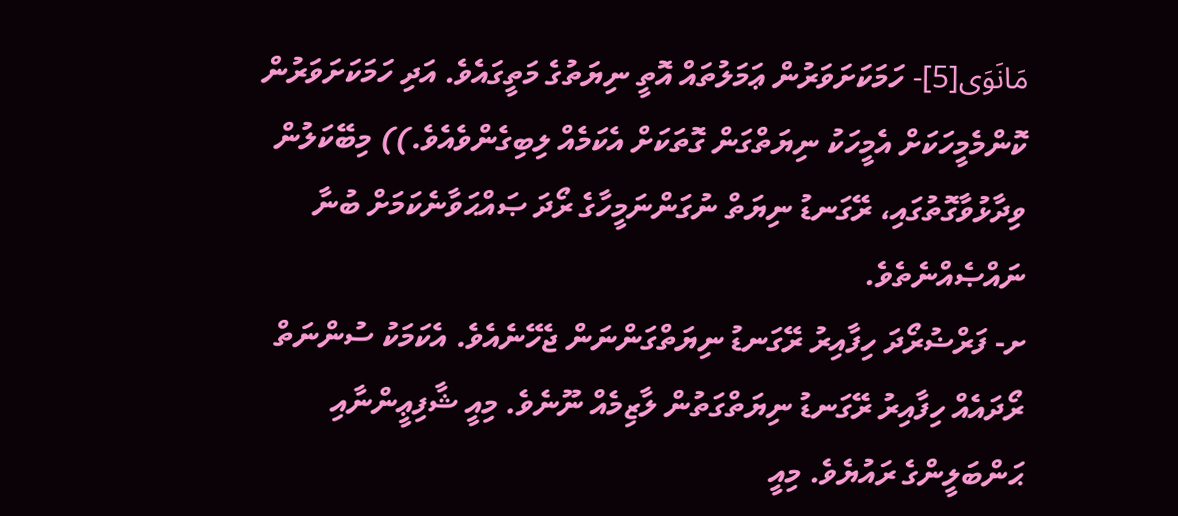مَانَوَى[5]- ހަމަކަށަވަރުން ޢަމަލުތައް އޮތީ ނިޔަތުގެ މަތީގައެވެ. އަދި ހަމަކަށަވަރުން ކޮންމެމީހަކަށް އެމީހަކު ނިޔަތްގަން ގޮތަކަށް އެކަމެއް ލިބިގެންވެއެވެ.)) މިބޭކަލުން ވިދާޅުވާގޮތުގައި، ރޭގަނޑު ނިޔަތް ނުގަންނަމީހާގެ ރޯދަ ޞައްޙަވާނެކަމަށް ބުނާ ނައްޞެއްނެތެވެ.
ށ- ފަރްޟުރޯދަ ހިފާއިރު ރޭގަނޑު ނިޔަތްގަންނަން ޖެހޭނެއެވެ. އެކަމަކު ސުންނަތް ރޯދައެއް ހިފާއިރު ރޭގަނޑު ނިޔަތްގަތުން ލާޒިމެއް ނޫނެވެ. މިއީ ޝާފިޢީންނާއި ޙަންބަލީންގެ ރައުޔެވެ. މިއީ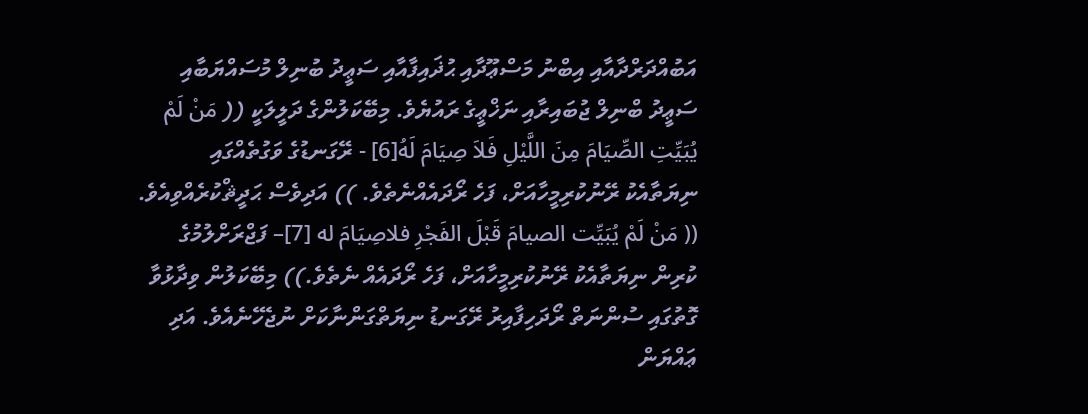އަބުއްދަރްދާއާއި އިބްނު މަސްޢޫދާއި ޙުޛައިފާއާއި ސަޢީދު ބުނިލް މުސައްޔަބާއި ސަޢީދު ބްނިލް ޖުބައިރާއި ނަޚްޢީގެ ރައުޔެވެ. މިބޭކަލުންގެ ދަލީލަކީ (( مَنْ لَمْ يُبَيِّتِ الصِّيَامَ مِنَ اللَّيْلِ فَلاَ صِيَامَ لَهُ[6] - ރޭގަނޑުގެ ވަގުތެއްގައި ނިޔަތާއެކު ރޭނުކުރިމީހާއަށް، ފަހެ ރޯދައެއްނެތެވެ. )) އަދިވެސް ޙަދީޘްކުރެއްވިއެވެ. (( مَنْ لَمْ يُبَيِّت الصيامَ قَبْلَ الفَجْرِ فلاصِيَامَ له [7]– ފަޖްރަށްލުމުގެ ކުރިން ނިޔަތާއެކު ރޭނުކުރިމީހާއަށް، ފަހެ ރޯދައެއް ނެތެވެ.)) މިބޭކަލުން ވިދާޅުވާ ގޮތުގައި ސުންނަތް ރޯދަހިފާއިރު ރޭގަނޑު ނިޔަތްގަންނާކަށް ނުޖެހޭނެއެވެ. އަދި ޢައްޔަން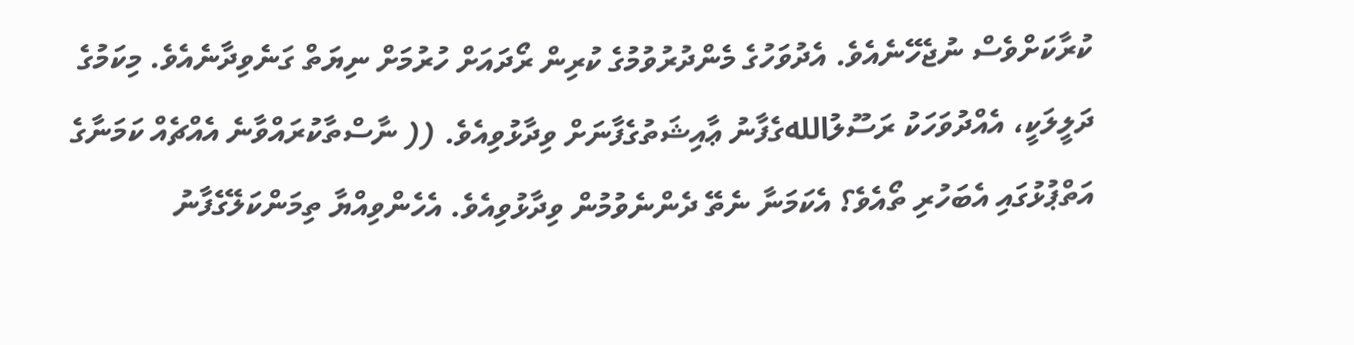ކުރާކަށްވެސް ނުޖެހޭނެއެވެ. އެދުވަހުގެ މެންދުރުވުމުގެ ކުރިން ރޯދައަށް ހުރުމަށް ނިޔަތް ގަނެވިދާނެއެވެ. މިކަމުގެ ދަލީލަކީ، އެއްދުވަހަކު ރަސޫލުاللهގެފާނު ޢާއިޝަތުގެފާނަށް ވިދާޅުވިއެވެ. (( ނާސްތާކުރައްވާނެ އެއްޗެއް ކަމަނާގެ އަތްޕުޅުގައި އެބަހުރި ތޯއެވެ؟ އެކަމަނާ ނެތޭ ދެންނެވުމުން ވިދާޅުވިއެވެ. އެހެންވިއްޔާ ތިމަންކަލޭގެފާނު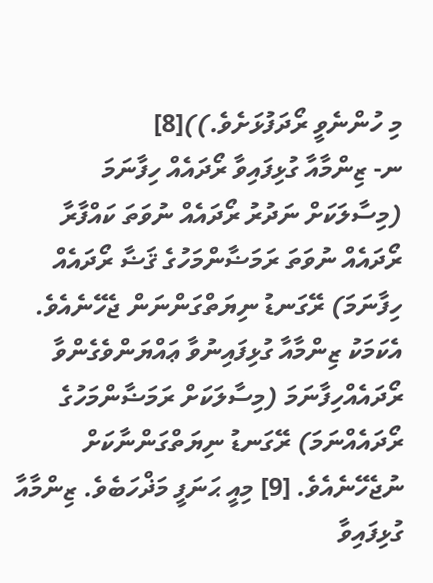މި ހުންނެވީ ރޯދަފުޅަށެވެ.))[8]
ނ- ޒިންމާއާ ގުޅިފައިވާ ރޯދައެއް ހިފާނަމަ (މިސާލަކަށް ނަދުރު ރޯދައެއް ނުވަތަ ކައްފާރާ ރޯދައެއް ނުވަތަ ރަމަޟާންމަހުގެ ޤަޟާ ރޯދައެއް ހިފާނަމަ) ރޭގަނޑު ނިޔަތްގަންނަން ޖެހޭނެއެވެ. އެކަމަކު ޒިންމާއާ ގުޅިފައިނުވާ ޢައްޔަންވެގެންވާ ރޯދައެއްހިފާނަމަ (މިސާލަކަށް ރަމަޟާންމަހުގެ ރޯދައެއްނަމަ) ރޭގަނޑު ނިޔަތްގަންނާކަށް ނުޖެހޭނެއެވެ. [9] މިއީ ޙަނަފީ މަޛްހަބެވެ. ޒިންމާއާ ގުޅިފައިވާ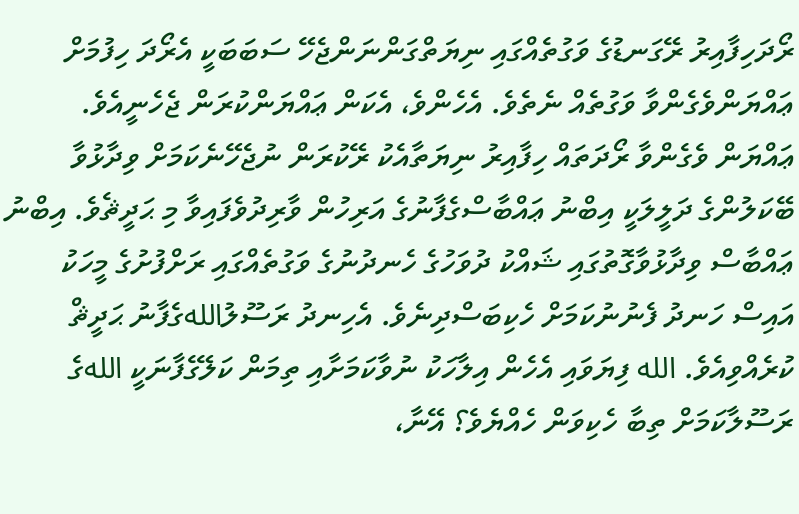ރޯދަހިފާއިރު ރޭގަނޑުގެ ވަގުތެއްގައި ނިޔަތްގަންނަންޖެހޭ ސަބަބަކީ އެރޯދަ ހިފުމަށް ޢައްޔަންވެގެންވާ ވަގުތެއް ނެތެވެ. އެހެންވެ، އެކަން ޢައްޔަންކުރަން ޖެހެނީއެވެ. ޢައްޔަން ވެގެންވާ ރޯދަތައް ހިފާއިރު ނިޔަތާއެކު ރޭކުރަން ނުޖެހޭނެކަމަށް ވިދާޅުވާ ބޭކަލުންގެ ދަލީލަކީ އިބްނު ޢައްބާސްގެފާނުގެ އަރިހުން ވާރިދުވެފައިވާ މި ޙަދީޘެވެ. އިބްނު ޢައްބާސް ވިދާޅުވާގޮތުގައި ޝައްކު ދުވަހުގެ ހެނދުނުގެ ވަގުތެއްގައި ރަށްފުށުގެ މީހަކު އައިސް ހަނދު ފެނުނުކަމަށް ހެކިބަސްދިނެވެ. އެހިނދު ރަސޫލުاللهގެފާނު ޙަދީޘް ކުރެއްވިއެވެ. الله ފިޔަވައި އެހެން އިލާހަކު ނުވާކަމަށާއި ތިމަން ކަލޭގެފާނަކީ اللهގެ ރަސޫލާކަމަށް ތިބާ ހެކިވަން ހެއްޔެވެ؟ އޭނާ،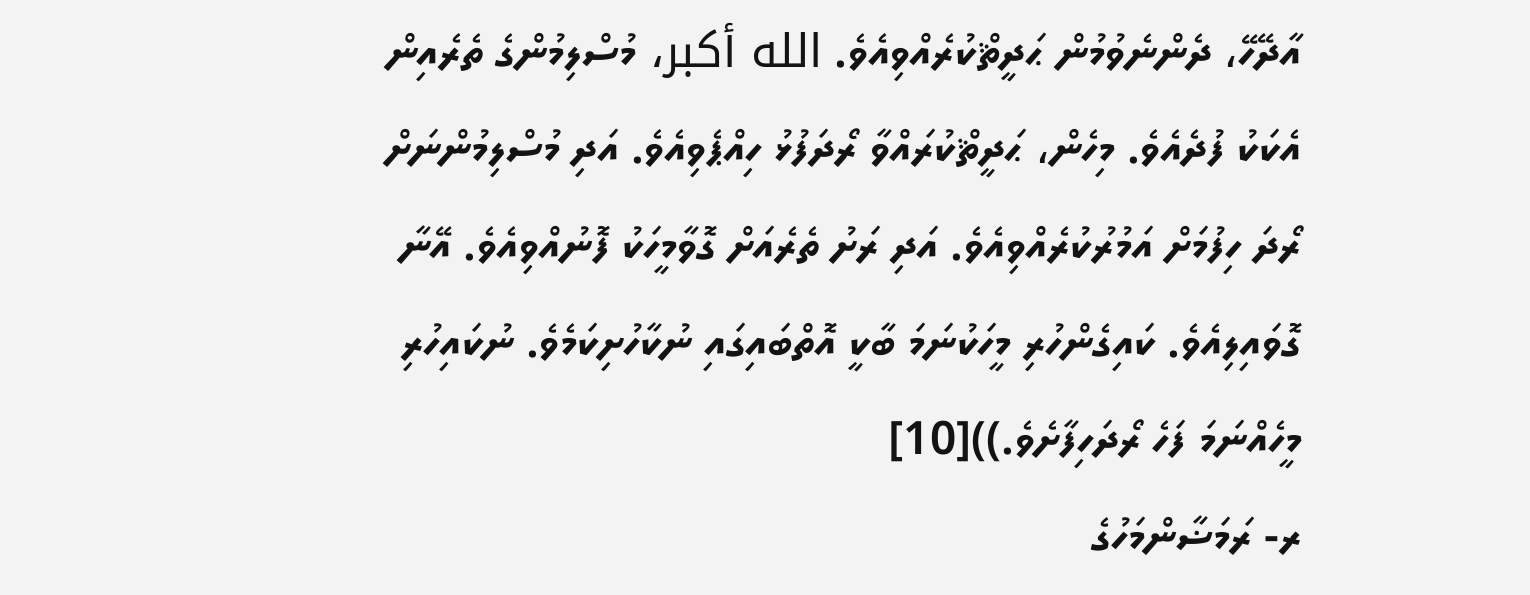އާދޭހޭ، ދެންނެވުމުން ޙަދީޘްކުރެއްވިއެވެ. الله أكبر، މުސްލިމުންގެ ތެރެއިން އެކަކު ފުދެއެވެ. މިހެން، ޙަދީޘްކުރައްވާ ރޯދަފުޅު ހިއްޕެވިއެވެ. އަދި މުސްލިމުންނަށް ރޯދަ ހިފުމަށް އަމުރުކުރެއްވިއެވެ. އަދި ރަށު ތެރެއަށް ގޮވާމީހަކު ފޮނުއްވިއެވެ. އޭނާ ގޮވައިލިއެވެ. ކައިގެންހުރި މީހަކުނަމަ ބާކީ އޮތްބައިގައި ނުކާހުށިކަމެވެ. ނުކައިހުރި މީހެއްނަމަ ފަހެ ރޯދަހިފާށެވެ.))[10]
ރ- ރަމަޟާންމަހުގެ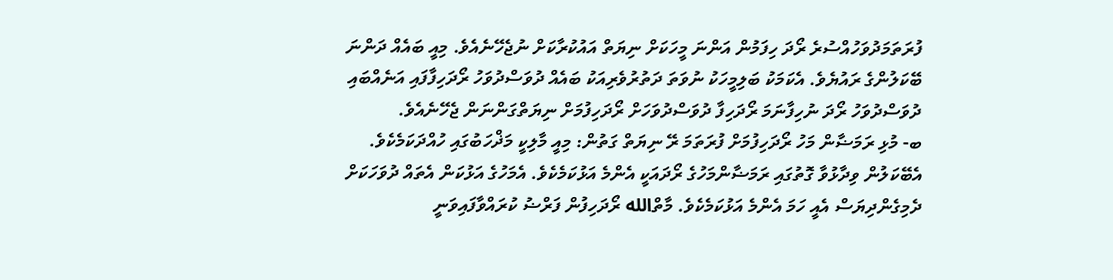ފުރަތަމަދުވަހުއްސުރެ ރޯދަ ހިފަމުން އަންނަ މީހަކަށް ނިޔަތް އައުކުރާކަށް ނުޖެހޭނެއެވެ. މިއީ ބައެއް ދަންނަ ބޭކަލުންގެ ރައުޔެވެ. އެކަމަކު ބަލިމީހަކު ނުވަތަ ދަތުރުވެރިއަކު ބައެއް ދުވަސްދުވަހު ރޯދަހިފާފައި އަނެއްބައި ދުވަސްދުވަހު ރޯދަ ނުހިފާނަމަ ރޯދަހިފާ ދުވަސްދުވަހަށް ރޯދަހިފުމަށް ނިޔަތްގަންނަން ޖެހޭނެއެވެ.
ބ- މުޅި ރަމަޟާން މަހު ރޯދަހިފުމަށް ފުރަތަމަ ރޭ ނިޔަތް ގަތުން: މިއީ މާލިކީ މަޛްހަބުގައި ހުއްދަކަމެކެވެ. އެބޭކަލުން ވިދާޅުވާ ގޮތުގައި ރަމަޟާންމަހުގެ ރޯދައަކީ އެންމެ އަޅުކަމެކެވެ. އެމަހުގެ އަޅުކަން އެތައް ދުވަހަކަށް ދެމިގެންދިޔަސް އެއީ ހަމަ އެންމެ އަޅުކަމެކެވެ. މާތްالله ރޯދަހިފުން ފަރްޟު ކުރައްވާފައިވަނީ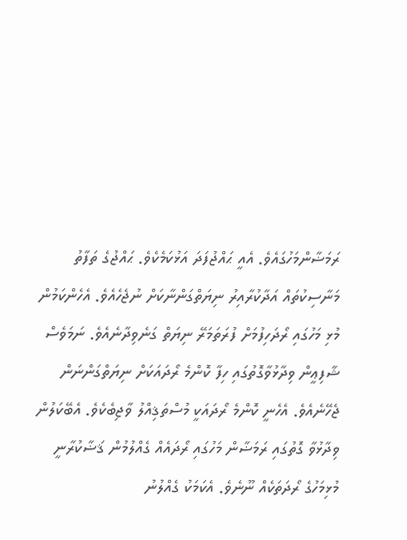ރަމަޟާންމަހުގައެވެ. އެއީ ޙައްޖުފަދަ އަޅުކަމެކެވެ. ޙައްޖުގެ ތަފާތު މަނާސިކުތައް އަދާކުރާއިރު ނިޔަތްގަންނާކަށް ނުޖެހެއެވެ. އެހެންކަމުން މުޅި މަހުގައި ރޯދަހިފުމަށް ފުރަތަމަރޭ ނިޔަތް ގަނެވިދާނެއެވެ. ނަމަވެސް ޝާފިޢީން ވިދާޅުވާގޮތުގައި ހިފާ ކޮންމެ ރޯދައަކަށް ނިޔަތްގަންނަން ޖެހޭނެއެވެ. އެހެނީ ކޮންމެ ރޯދައަކީ މުސްތަޤިއްލު ވާޖިބެކެވެ. އެބޭކަލުން ވިދާޅުވާ ގޮތުގައި ރަމަޟާން މަހުގައި ރޯދައެއް ގެއްލުމުން ޤަޟާކުރާނީ މުޅިމަހުގެ ރޯދަތަކެއް ނޫނެވެ. އެކަމަކު ގެއްލުނު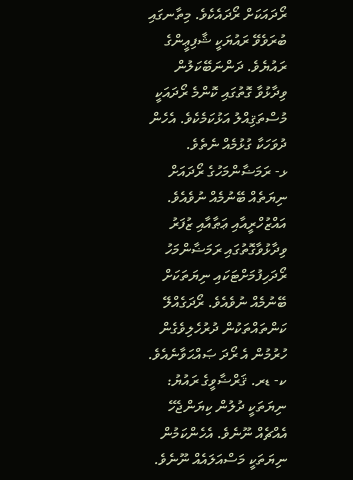ރޯދައަކަށް ރޯދައެކެވެ. މިތާނގައި ބުރަވެވޭ ރައުޔަކީ ޝާފިޢީންގެ ރައުޔެވެ. ދަންނަބޭކަލުން ވިދާޅުވާ ގޮތުގައި ކޮންމެ ރޯދައަކީ މުސްތަޤިއްލު އަޅުކަމެކެވެ. އެހެން ދުވަހަކާ ގުޅުމެއް ނެތެވެ.
ޅ- ރަމަޟާންމަހުގެ ރޯދައަށް ނިޔަތެއް ބޭނުމެއް ނުވެއެވެ. އައްޒުހްރީއާއި ޢަޠާއާއި ޒުފަރު ވިދާޅުވާގޮތުގައި ރަމަޟާންމަހު ރޯދަހިފުމަށްޓަކައި ނިޔަތަކަށް ބޭނުމެއް ނުވެއެވެ. ރޯދަގެއްލޭ ކަންތައްތަކުން ދުރުހެލިވެގެން ހުރުމުން އެ ރޯދަ ޞައްޙަވާނެއެވެ.
ކ- ޑރ. ޤަރްޟާވީގެ ރައުޔު: ނިޔަތަކީ ދުލުން ކިޔަންޖެހޭ އެއްޗެއް ނޫނެވެ. އެހެންކަމުން ނިޔަތަކީ މަސްއަލައެއް ނޫނެވެ.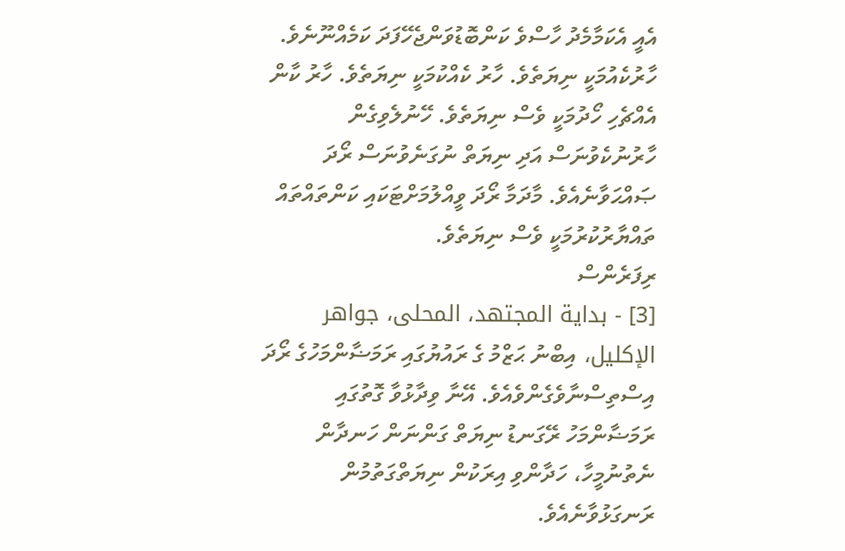އެއީ އެކަމާމެދު ހާސްވެ ކަންބޮޑުވަންޖެހޭފަދަ ކަމެއްނޫނެވެ. ހާރުކެއުމަކީ ނިޔަތެވެ. ހާރު ކެއްކުމަކީ ނިޔަތެވެ. ހާރު ކާން އެއްޗެހި ހޯދުމަކީ ވެސް ނިޔަތެވެ. ހޭނުލެވިގެން ހާރުނުކެވުނަސް އަދި ނިޔަތް ނުގަނެވުނަސް ރޯދަ ޞައްޙަވާނެއެވެ. މާދަމާ ރޯދަ ވީއްލުމަށްޓަކައި ކަންތައްތައް ތައްޔާރުކުރުމަކީ ވެސް ނިޔަތެވެ.
ރިފަރެންސް
[3] - بداية المجتهد، المحلى، جواهر الإكليل، އިބްނު ޙަޒްމު ގެ ރައުޔުގައި ރަމަޟާންމަހުގެ ރޯދަ އިސްތިސްނާވެގެންވެއެވެ. އޭނާ ވިދާޅުވާ ގޮތުގައި ރަމަޟާންމަހު ރޭގަނޑު ނިޔަތް ގަންނަން ހަނދާން ނެތުނުމީހާ، ހަދާންވި އިރަކުން ނިޔަތްގަތުމުން ރަނގަޅުވާނެއެވެ.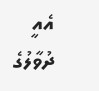އެއީ ދުވާލުގެ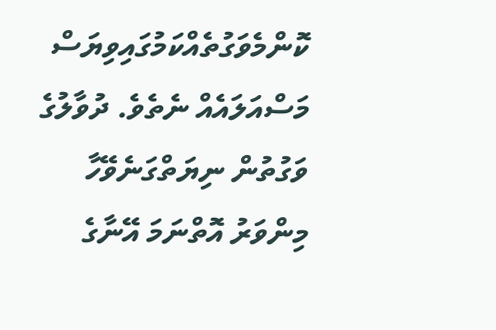ކޮންމެވަގުތެއްކަމުގައިވިޔަސް މަސްއަލައެއް ނެތެވެ. ދުވާލުގެ ވަގުތުން ނިޔަތްގަނެވޭހާ މިންވަރު އޮތްނަމަ އޭނާގެ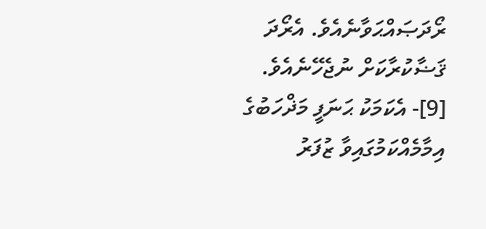ރޯދަޞައްޙަވާނެއެވެ. އެރޯދަ ޤަޟާކުރާކަށް ނުޖެހޭނެއެވެ.
[9]- އެކަމަކު ޙަނަފީ މަޛްހަބުގެ އިމާމެއްކަމުގައިވާ ޒުފަރު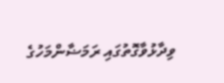ވިދާޅުވާގޮތުގައި ރަމަޟާންމަހުގެ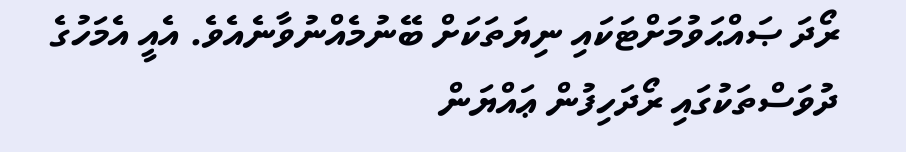ރޯދަ ޞައްޙަވުމަށްޓަކައި ނިޔަތަކަށް ބޭނުމެއްނުވާނެއެވެ. އެއީ އެމަހުގެ ދުވަސްތަކުގައި ރޯދަހިފުން ޢައްޔަން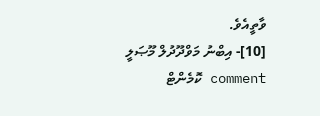ވާތީއެވެ.
[10]- އިބްނު މަވްދޫދުލް މޫޞަލީ
comment ކޮމެންޓް